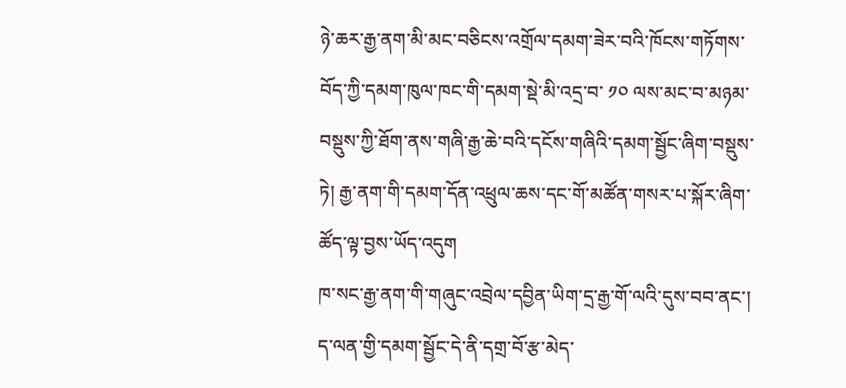ཉེ་ཆར་རྒྱ་ནག་མི་མང་བཅིངས་འགྲོལ་དམག་ཟེར་བའི་ཁོངས་གཏོགས་བོད་ཀྱི་དམག་ཁུལ་ཁང་གི་དམག་སྡེ་མི་འདྲ་བ་ ༡༠ ལས་མང་བ་མཉམ་བསྡུས་ཀྱི་ཐོག་ནས་གཞི་རྒྱ་ཆེ་བའི་དངོས་གཞིའི་དམག་སྦྱོང་ཞིག་བསྡུས་ཏེ། རྒྱ་ནག་གི་དམག་དོན་འཕྲུལ་ཆས་དང་གོ་མཚོན་གསར་པ་སྐོར་ཞིག་ཚོད་ལྟ་བྱས་ཡོད་འདུག
ཁ་སང་རྒྱ་ནག་གི་གཞུང་འབྲེལ་དབྱིན་ཡིག་དྲ་རྒྱ་གོ་ལའི་དུས་བབ་ནང་། ད་ལན་གྱི་དམག་སྦྱོང་དེ་ནི་དགྲ་བོ་རྩ་མེད་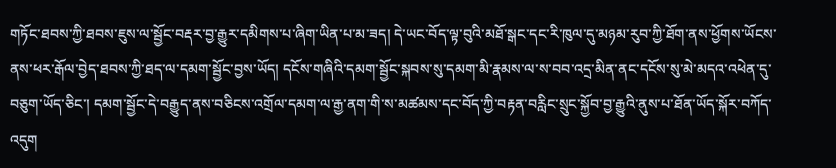གཏོང་ཐབས་ཀྱི་ཐབས་ཇུས་ལ་སྦྱོང་བརྡར་བྱ་རྒྱུར་དམིགས་པ་ཞིག་ཡིན་པ་མ་ཟད། དེ་ཡང་བོད་ལྟ་བུའི་མཐོ་སྒང་དང་རི་ཁུལ་དུ་མཉམ་རུབ་ཀྱི་ཐོག་ནས་ཕྱོགས་ཡོངས་ནས་ཕར་རྒོལ་བྱེད་ཐབས་ཀྱི་ཐད་ལ་དམག་སྦྱོང་བྱས་ཡོད། དངོས་གཞིའི་དམག་སྦྱོང་སྐབས་སུ་དམག་མི་རྣམས་ལ་ས་བབ་འདྲ་མིན་ནང་དངོས་སུ་མེ་མདའ་འཕེན་དུ་བཅུག་ཡོད་ཅིང་། དམག་སྦྱོང་དེ་བརྒྱུད་ནས་བཅིངས་འགྲོལ་དམག་ལ་རྒྱ་ནག་གི་ས་མཚམས་དང་བོད་ཀྱི་བརྟན་བརླིང་སྲུང་སྐྱོབ་བྱ་རྒྱུའི་ནུས་པ་ཐོན་ཡོད་སྐོར་བཀོད་འདུག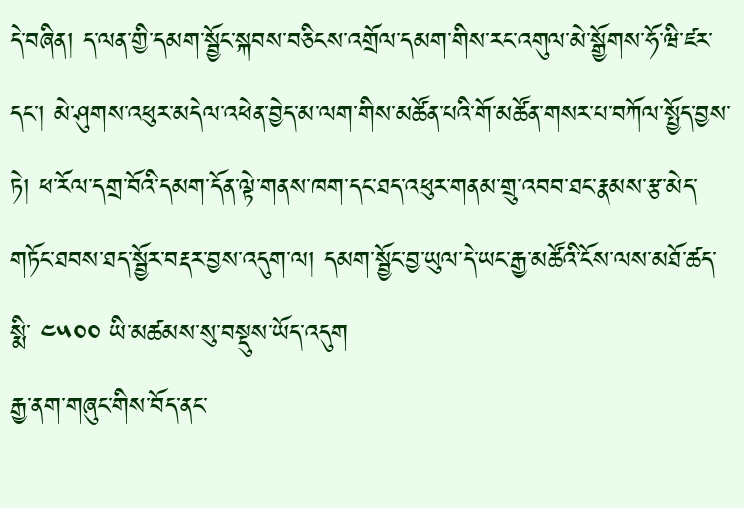དེ་བཞིན། ད་ལན་གྱི་དམག་སྦྱོང་སྐབས་བཅིངས་འགྲོལ་དམག་གིས་རང་འགུལ་མེ་སྒྱོགས་ཧོ་ཝི་ཛར་དང་། མེ་ཤུགས་འཕུར་མདེལ་འཕེན་བྱེད་མ་ལག་གིས་མཚོན་པའི་གོ་མཚོན་གསར་པ་བཀོལ་སྤྱོད་བྱས་ཏེ། ཕ་རོལ་དགྲ་བོའི་དམག་དོན་ལྟེ་གནས་ཁག་དང་ཐད་འཕུར་གནམ་གྲུ་འབབ་ཐང་རྣམས་རྩ་མེད་གཏོང་ཐབས་ཐད་སྦྱོར་བརྡར་བྱས་འདུག་ལ། དམག་སྦྱོང་བྱ་ཡུལ་དེ་ཡང་རྒྱ་མཚོའི་ངོས་ལས་མཐོ་ཚད་སྨི་ ༤༥༠༠ ཡི་མཚམས་སུ་བསྡུས་ཡོད་འདུག
རྒྱ་ནག་གཞུང་གིས་བོད་ནང་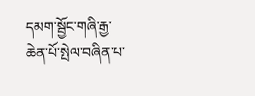དམག་སྦྱོང་གཞི་རྒྱ་ཆེན་པོ་སྤེལ་བཞིན་པ་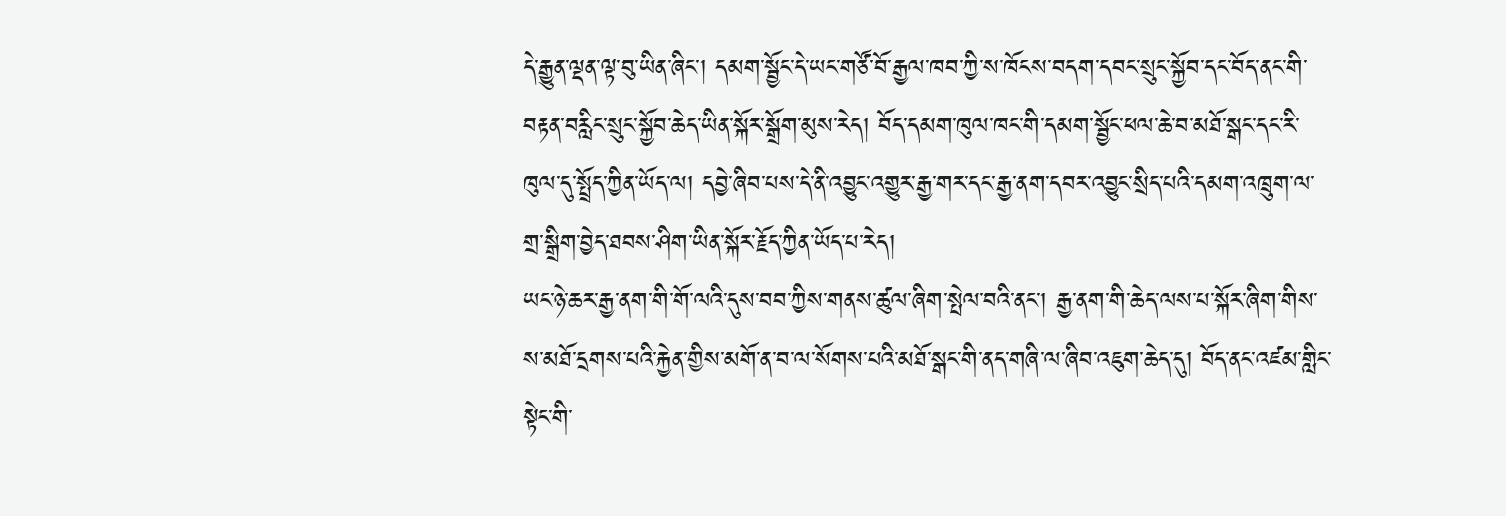དེ་རྒྱུན་ལྡན་ལྟ་བུ་ཡིན་ཞིང་། དམག་སྦྱོང་དེ་ཡང་གཙོ་བོ་རྒྱལ་ཁབ་ཀྱི་ས་ཁོངས་བདག་དབང་སྲུང་སྐྱོབ་དང་བོད་ནང་གི་བརྟན་བརླིང་སྲུང་སྐྱོབ་ཆེད་ཡིན་སྐོར་སྒྲོག་མུས་རེད། བོད་དམག་ཁུལ་ཁང་གི་དམག་སྦྱོང་ཕལ་ཆེ་བ་མཐོ་སྒང་དང་རི་ཁུལ་དུ་སྤྲོད་ཀྱིན་ཡོད་ལ། དབྱེ་ཞིབ་པས་དེ་ནི་འབྱུང་འགྱུར་རྒྱ་གར་དང་རྒྱ་ནག་དབར་འབྱུང་སྲིད་པའི་དམག་འཁྲུག་ལ་གྲ་སྒྲིག་བྱེད་ཐབས་ཤིག་ཡིན་སྐོར་རྗོད་ཀྱིན་ཡོད་པ་རེད།
ཡང་ཉེ་ཆར་རྒྱ་ནག་གི་གོ་ལའི་དུས་བབ་ཀྱིས་གནས་ཚུལ་ཞིག་སྤེལ་བའི་ནང་། རྒྱ་ནག་གི་ཆེད་ལས་པ་སྐོར་ཞིག་གིས་ས་མཐོ་དྲགས་པའི་རྐྱེན་གྱིས་མགོ་ན་བ་ལ་སོགས་པའི་མཐོ་སྒང་གི་ནད་གཞི་ལ་ཞིབ་འཇུག་ཆེད་དུ། བོད་ནང་འཛམ་གླིང་སྟེང་གི་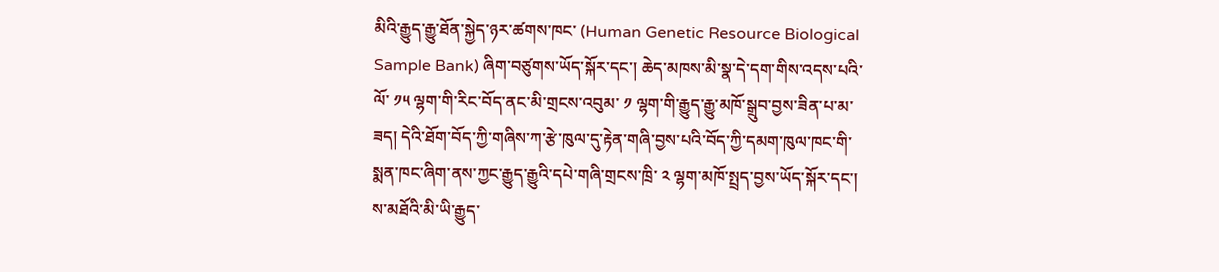མིའི་རྒྱུད་རྒྱུ་ཐོན་སྐྱེད་ཉར་ཚགས་ཁང་ (Human Genetic Resource Biological Sample Bank) ཞིག་བཙུགས་ཡོད་སྐོར་དང་། ཆེད་མཁས་མི་སྣ་དེ་དག་གིས་འདས་པའི་ལོ་ ༡༥ ལྷག་གི་རིང་བོད་ནང་མི་གྲངས་འབུམ་ ༡ ལྷག་གི་རྒྱུད་རྒྱུ་མཁོ་སྒྲུབ་བྱས་ཟིན་པ་མ་ཟད། དེའི་ཐོག་བོད་ཀྱི་གཞིས་ཀ་རྩེ་ཁུལ་དུ་རྟེན་གཞི་བྱས་པའི་བོད་ཀྱི་དམག་ཁུལ་ཁང་གི་སྨན་ཁང་ཞིག་ནས་ཀྱང་རྒྱུད་རྒྱུའི་དཔེ་གཞི་གྲངས་ཁྲི་ ༢ ལྷག་མཁོ་སྤྲད་བྱས་ཡོད་སྐོར་དང་། ས་མཐོའི་མི་ཡི་རྒྱུད་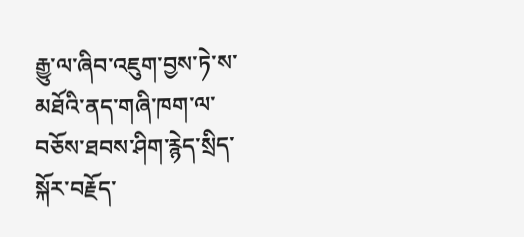རྒྱུ་ལ་ཞིབ་འཇུག་བྱས་ཏེ་ས་མཐོའི་ནད་གཞི་ཁག་ལ་བཅོས་ཐབས་ཤིག་རྙེད་སྲིད་སྐོར་བརྗོད་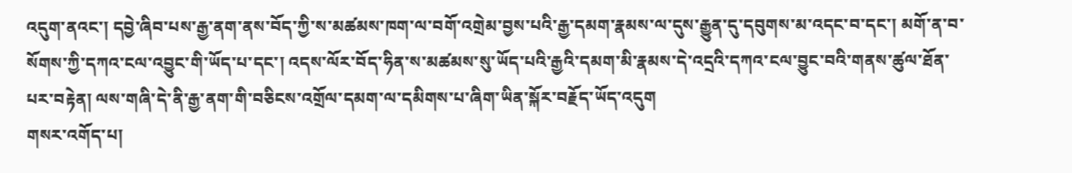འདུག་ནའང་། དབྱེ་ཞིབ་པས་རྒྱ་ནག་ནས་བོད་ཀྱི་ས་མཚམས་ཁག་ལ་བགོ་འགྲེམ་བྱས་པའི་རྒྱ་དམག་རྣམས་ལ་དུས་རྒྱུན་དུ་དབུགས་མ་འདང་བ་དང་། མགོ་ན་བ་སོགས་ཀྱི་དཀའ་ངལ་འབྱུང་གི་ཡོད་པ་དང་། འདས་ལོར་བོད་ཧིན་ས་མཚམས་སུ་ཡོད་པའི་རྒྱའི་དམག་མི་རྣམས་དེ་འདྲའི་དཀའ་ངལ་བྱུང་བའི་གནས་ཚུལ་ཐོན་པར་བརྟེན། ལས་གཞི་དེ་ནི་རྒྱ་ནག་གི་བཅིངས་འགྲོལ་དམག་ལ་དམིགས་པ་ཞིག་ཡིན་སྐོར་བརྗོད་ཡོད་འདུག
གསར་འགོད་པ།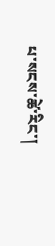པ་སངས་ཚེ་རིང་།